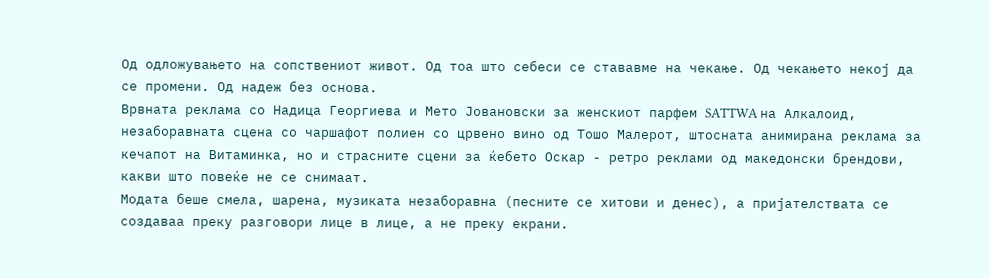Од одложувањето на сопствениот живот. Од тоа што себеси се стававме на чекање. Од чекањето некој да се промени. Од надеж без основа.
Врвната реклама со Надица Георгиева и Мето Јовановски за женскиот парфем SATTWA на Алкалоид, незаборавната сцена со чаршафот полиен со црвено вино од Тошо Малерот, штосната анимирана реклама за кечапот на Витаминка, но и страсните сцени за ќебето Оскар - ретро реклами од македонски брендови, какви што повеќе не се снимаат.
Модата беше смела, шарена, музиката незаборавна (песните се хитови и денес), а пријателствата се создаваа преку разговори лице в лице, а не преку екрани.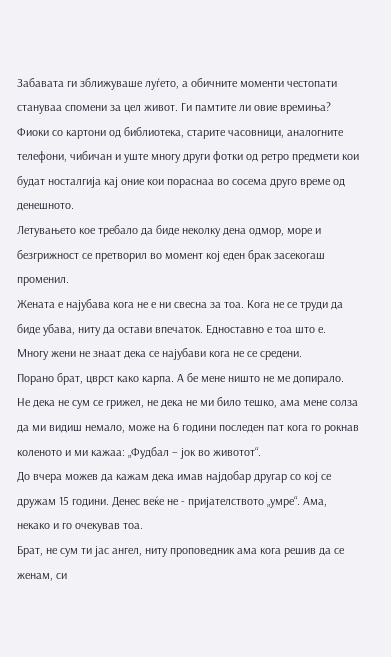Забавата ги зближуваше луѓето, а обичните моменти честопати стануваа спомени за цел живот. Ги памтите ли овие времиња?
Фиоки со картони од библиотека, старите часовници, аналогните телефони, чибичан и уште многу други фотки од ретро предмети кои будат носталгија кај оние кои пораснаа во сосема друго време од денешното.
Летувањето кое требало да биде неколку дена одмор, море и безгрижност се претворил во момент кој еден брак засекогаш променил.
Жената е најубава кога не е ни свесна за тоа. Кога не се труди да биде убава, ниту да остави впечаток. Едноставно е тоа што е. Многу жени не знаат дека се најубави кога не се средени.
Порано брат, цврст како карпа. А бе мене ништо не ме допирало. Не дека не сум се грижел, не дека не ми било тешко, ама мене солза да ми видиш немало, може на 6 години последен пат кога го рокнав коленото и ми кажаа: „Фудбал – јок во животот“.
До вчера можев да кажам дека имав најдобар другар со кој се дружам 15 години. Денес веќе не - пријателството „умре“. Ама, некако и го очекував тоа.
Брат, не сум ти јас ангел, ниту проповедник ама кога решив да се женам, си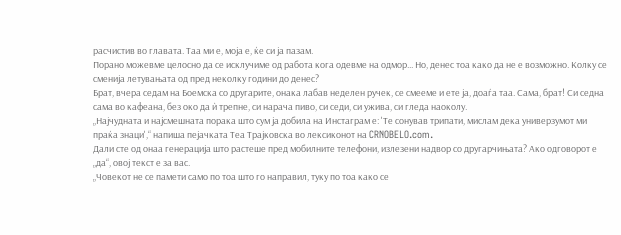расчистив во главата. Таа ми е, моја е, ќе си ја пазам.
Порано можевме целосно да се исклучиме од работа кога одевме на одмор... Но, денес тоа како да не е возможно. Колку се сменија летувањата од пред неколку години до денес?
Брат, вчера седам на Боемска со другарите, онака лабав неделен ручек, се смееме и ете ја, доаѓа таа. Сама, брат! Си седна сама во кафеана, без око да ѝ трепне, си нарача пиво, си седи, си ужива, си гледа наоколу.
„Најчудната и најсмешната порака што сум ја добила на Инстаграм е: 'Те сонував трипати, мислам дека универзумот ми праќа знаци',“ напиша пејачката Теа Трајковска во лексиконот на CRNOBELO.com.
Дали сте од онаа генерација што растеше пред мобилните телефони, излезени надвор со другарчињата? Ако одговорот е „да“, овој текст е за вас.
„Човекот не се памети само по тоа што го направил, туку по тоа како се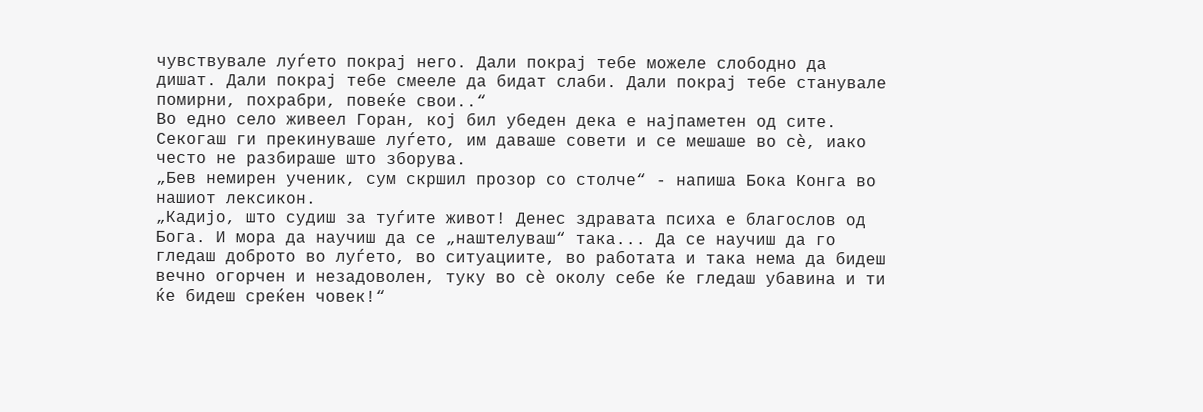чувствувале луѓето покрај него. Дали покрај тебе можеле слободно да дишат. Дали покрај тебе смееле да бидат слаби. Дали покрај тебе станувале помирни, похрабри, повеќе свои..“
Во едно село живеел Горан, кој бил убеден дека е најпаметен од сите. Секогаш ги прекинуваше луѓето, им даваше совети и се мешаше во сè, иако често не разбираше што зборува.
„Бев немирен ученик, сум скршил прозор со столче“ - напиша Бока Конга во нашиот лексикон.
„Кадијо, што судиш за туѓите живот! Денес здравата психа е благослов од Бога. И мора да научиш да се „наштелуваш“ така... Да се научиш да го гледаш доброто во луѓето, во ситуациите, во работата и така нема да бидеш вечно огорчен и незадоволен, туку во сè околу себе ќе гледаш убавина и ти ќе бидеш среќен човек!“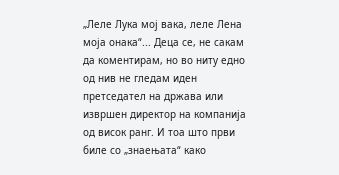„Леле Лука мој вака, леле Лена моја онака“... Деца се, не сакам да коментирам, но во ниту едно од нив не гледам иден претседател на држава или извршен директор на компанија од висок ранг. И тоа што први биле со „знаењата“ како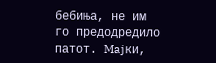бебиња, не им го предодредило патот. Majки,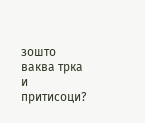зошто ваква трка и притисоци?